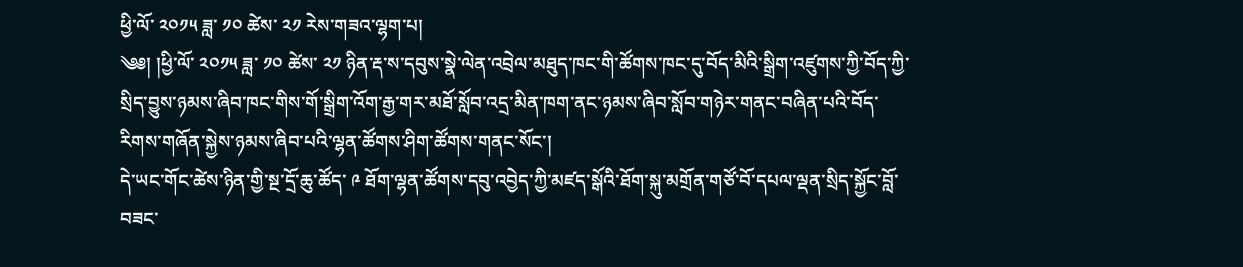ཕྱི་ལོ་ ༢༠༡༥ ཟླ་ ༡༠ ཚེས་ ༢༡ རེས་གཟའ་ལྷག་པ།
༄༅། །ཕྱི་ལོ་ ༢༠༡༥ ཟླ་ ༡༠ ཚེས་ ༢༡ ཉིན་རྡ་ས་དབུས་སྣེ་ལེན་འབྲེལ་མཐུད་ཁང་གི་ཚོགས་ཁང་དུ་བོད་མིའི་སྒྲིག་འཛུགས་ཀྱི་བོད་ཀྱི་སྲིད་བྱུས་ཉམས་ཞིབ་ཁང་གིས་གོ་སྒྲིག་འོག་རྒྱ་གར་མཐོ་སློབ་འདྲ་མིན་ཁག་ནང་ཉམས་ཞིབ་སློབ་གཉེར་གནང་བཞིན་པའི་བོད་རིགས་གཞོན་སྐྱེས་ཉམས་ཞིབ་པའི་ལྷན་ཚོགས་ཤིག་ཚོགས་གནང་སོང་།
དེ་ཡང་གོང་ཚེས་ཉིན་གྱི་སྔ་དྲོ་ཆུ་ཚོད་ ༩ ཐོག་ལྷན་ཚོགས་དབུ་འབྱེད་ཀྱི་མཛད་སྒོའི་ཐོག་སྐུ་མགྲོན་གཙོ་བོ་དཔལ་ལྡན་སྲིད་སྐྱོང་བློ་བཟང་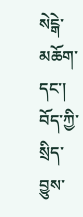སེངྒེ་མཆོག་དང་། བོད་ཀྱི་སྲིད་བྱུས་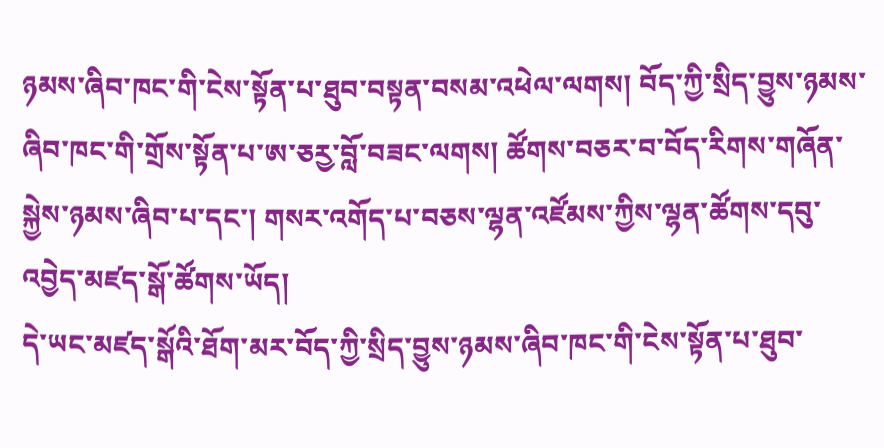ཉམས་ཞིབ་ཁང་གི་ངེས་སྟོན་པ་ཐུབ་བསྟན་བསམ་འཕེལ་ལགས། བོད་ཀྱི་སྲིད་བྱུས་ཉམས་ཞིབ་ཁང་གི་གྲོས་སྟོན་པ་ཨ་ཅརྱ་བློ་བཟང་ལགས། ཚོགས་བཅར་བ་བོད་རིགས་གཞོན་སྐྱེས་ཉམས་ཞིབ་པ་དང་། གསར་འགོད་པ་བཅས་ལྷན་འཛོམས་ཀྱིས་ལྷན་ཚོགས་དབུ་འབྱེད་མཛད་སྒོ་ཚོགས་ཡོད།
དེ་ཡང་མཛད་སྒོའི་ཐོག་མར་བོད་ཀྱི་སྲིད་བྱུས་ཉམས་ཞིབ་ཁང་གི་ངེས་སྟོན་པ་ཐུབ་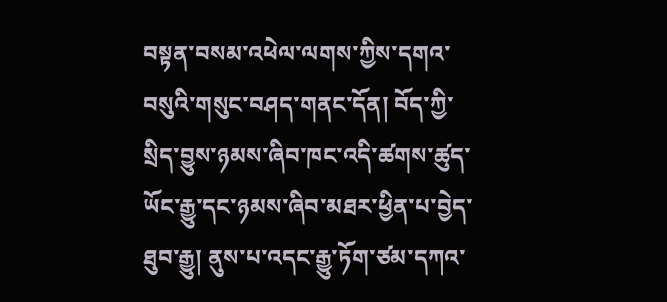བསྟན་བསམ་འཕེལ་ལགས་ཀྱིས་དགའ་བསུའི་གསུང་བཤད་གནང་དོན། བོད་ཀྱི་སྲིད་བྱུས་ཉམས་ཞིབ་ཁང་འདི་ཚགས་ཚུད་ཡོང་རྒྱུ་དང་ཉམས་ཞིབ་མཐར་ཕྱིན་པ་བྱེད་ཐུབ་རྒྱུ། ནུས་པ་འདང་རྒྱུ་ཏོག་ཙམ་དཀའ་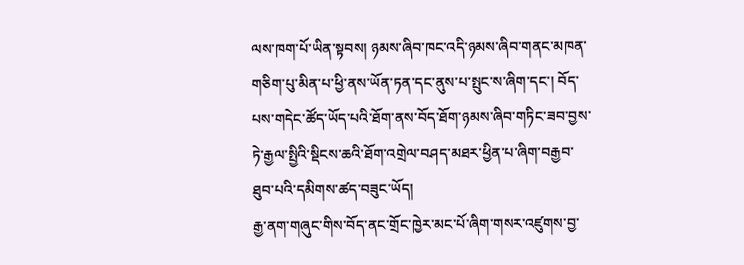ལས་ཁག་པོ་ཡིན་སྟབས། ཉམས་ཞིབ་ཁང་འདི་ཉམས་ཞིབ་གནང་མཁན་གཅིག་པུ་མིན་པ་ཕྱི་ནས་ཡོན་ཏན་དང་ནུས་པ་སྤུང་ས་ཞིག་དང་། བོད་པས་གདེང་ཚོད་ཡོད་པའི་ཐོག་ནས་བོད་ཐོག་ཉམས་ཞིབ་གཏིང་ཟབ་བྱས་ཏེ་རྒྱལ་སྤྱིའི་སྡིངས་ཆའི་ཐོག་འགྲེལ་བཤད་མཐར་ཕྱིན་པ་ཞིག་བརྒྱབ་ཐུབ་པའི་དམིགས་ཚད་བཟུང་ཡོད།
རྒྱ་ནག་གཞུང་གིས་བོད་ནང་གྲོང་ཁྱེར་མང་པོ་ཞིག་གསར་འཛུགས་བྱ་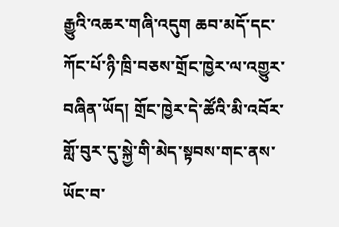རྒྱུའི་འཆར་གཞི་འདུག ཆབ་མདོ་དང་ཀོང་པོ་ཉི་ཁྲི་བཅས་གྲོང་ཁྱེར་ལ་འགྱུར་བཞིན་ཡོད། གྲོང་ཁྱེར་དེ་ཚོའི་མི་འབོར་གློ་བུར་དུ་སྐྱེ་གི་མེད་སྟབས་གང་ནས་ཡོང་བ་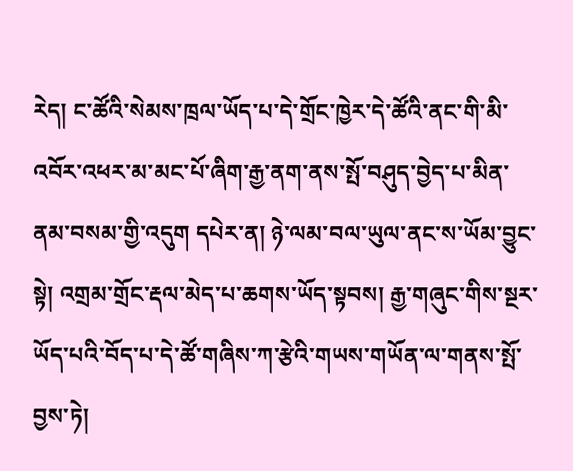རེད། ང་ཚོའི་སེམས་ཁྲལ་ཡོད་པ་དེ་གྲོང་ཁྱེར་དེ་ཚོའི་ནང་གི་མི་འབོར་འཕར་མ་མང་པོ་ཞིག་རྒྱ་ནག་ནས་སྤོ་བཤུད་བྱེད་པ་མིན་ནམ་བསམ་གྱི་འདུག དཔེར་ན། ཉེ་ལམ་བལ་ཡུལ་ནང་ས་ཡོམ་བྱུང་སྟེ། འགྲམ་གྲོང་རྡལ་མེད་པ་ཆགས་ཡོད་སྟབས། རྒྱ་གཞུང་གིས་སྔར་ཡོད་པའི་བོད་པ་དེ་ཚོ་གཞིས་ཀ་རྩེའི་གཡས་གཡོན་ལ་གནས་སྤོ་བྱས་ཏེ།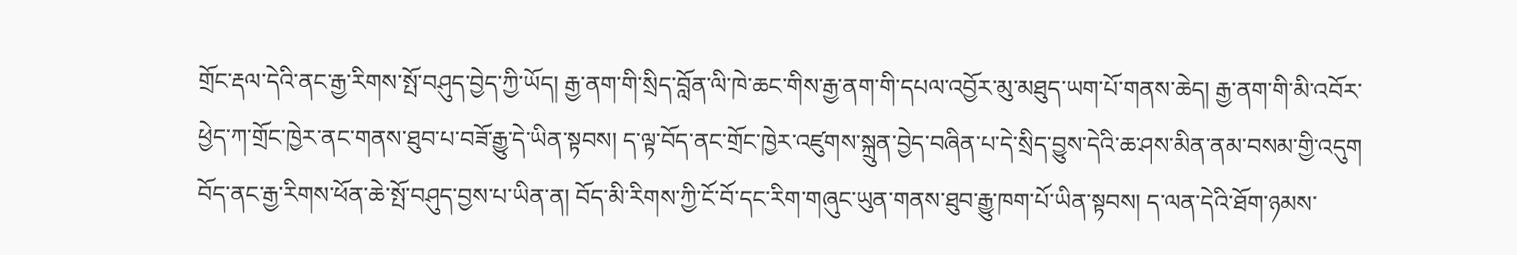གྲོང་རྡལ་དེའི་ནང་རྒྱ་རིགས་སྤོ་བཤུད་བྱེད་ཀྱི་ཡོད། རྒྱ་ནག་གི་སྲིད་བློན་ལི་ཁེ་ཆང་གིས་རྒྱ་ནག་གི་དཔལ་འབྱོར་མུ་མཐུད་ཡག་པོ་གནས་ཆེད། རྒྱ་ནག་གི་མི་འབོར་ཕྱེད་ཀ་གྲོང་ཁྱེར་ནང་གནས་ཐུབ་པ་བཟོ་རྒྱུ་དེ་ཡིན་སྟབས། ད་ལྟ་བོད་ནང་གྲོང་ཁྱེར་འཛུགས་སྐྲུན་བྱེད་བཞིན་པ་དེ་སྲིད་བྱུས་དེའི་ཆ་ཤས་མིན་ནམ་བསམ་གྱི་འདུག བོད་ནང་རྒྱ་རིགས་ཕོན་ཆེ་སྤོ་བཤུད་བྱས་པ་ཡིན་ན། བོད་མི་རིགས་ཀྱི་ངོ་བོ་དང་རིག་གཞུང་ཡུན་གནས་ཐུབ་རྒྱུ་ཁག་པོ་ཡིན་སྟབས། ད་ལན་དེའི་ཐོག་ཉམས་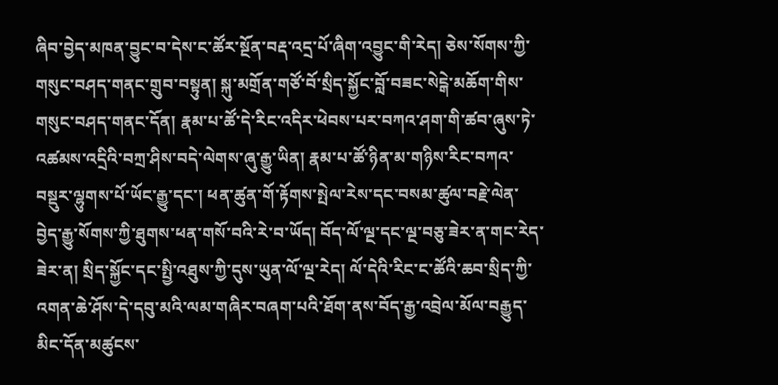ཞིབ་བྱེད་མཁན་བྱུང་བ་དེས་ང་ཚོར་སྔོན་བརྡ་འདྲ་པོ་ཞིག་འབྱུང་གི་རེད། ཅེས་སོགས་ཀྱི་གསུང་བཤད་གནང་གྲུབ་བསྟུན། སྐུ་མགྲོན་གཙོ་བོ་སྲིད་སྐྱོང་བློ་བཟང་སེངྒེ་མཆོག་གིས་གསུང་བཤད་གནང་དོན། རྣམ་པ་ཚོ་དེ་རིང་འདིར་ཕེབས་པར་བཀའ་ཤག་གི་ཚབ་ཞུས་ཏེ་འཚམས་འདྲིའི་བཀྲ་ཤིས་བདེ་ལེགས་ཞུ་རྒྱུ་ཡིན། རྣམ་པ་ཚོ་ཉིན་མ་གཉིས་རིང་བཀའ་བསྡུར་ལྷུགས་པོ་ཡོང་རྒྱུ་དང་། ཕན་ཚུན་གོ་རྟོགས་སྤེལ་རེས་དང་བསམ་ཚུལ་བརྗེ་ལེན་བྱེད་རྒྱུ་སོགས་ཀྱི་ཐུགས་ཕན་གསོ་བའི་རེ་བ་ཡོད། བོད་ལོ་ལྔ་དང་ལྔ་བཅུ་ཟེར་ན་གང་རེད་ཟེར་ན། སྲིད་སྐྱོང་དང་སྤྱི་འཐུས་ཀྱི་དུས་ཡུན་ལོ་ལྔ་རེད། ལོ་དེའི་རིང་ང་ཚོའི་ཆབ་སྲིད་ཀྱི་འགན་ཆེ་ཤོས་དེ་དབུ་མའི་ལམ་གཞིར་བཞག་པའི་ཐོག་ནས་བོད་རྒྱ་འབྲེལ་མོལ་བརྒྱུད་མིང་དོན་མཚུངས་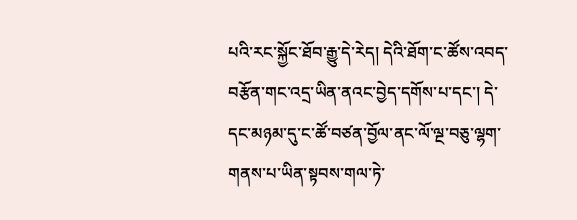པའི་རང་སྐྱོང་ཐོབ་རྒྱུ་དེ་རེད། དེའི་ཐོག་ང་ཚོས་འབད་བརྩོན་གང་འདྲ་ཡིན་ནའང་བྱེད་དགོས་པ་དང་། དེ་དང་མཉམ་དུ་ང་ཚོ་བཙན་བྱོལ་ནང་ལོ་ལྔ་བཅུ་ལྷག་གནས་པ་ཡིན་སྟབས་གལ་ཏེ་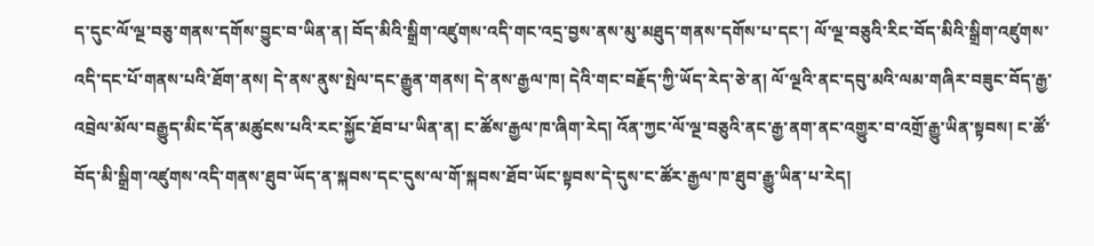ད་དུང་ལོ་ལྔ་བཅུ་གནས་དགོས་བྱུང་བ་ཡིན་ན། བོད་མིའི་སྒྲིག་འཛུགས་འདི་གང་འདྲ་བྱས་ནས་མུ་མཐུད་གནས་དགོས་པ་དང་། ལོ་ལྔ་བཅུའི་རིང་བོད་མིའི་སྒྲིག་འཛུགས་འདི་དང་པོ་གནས་པའི་ཐོག་ནས། དེ་ནས་ནུས་སྤེལ་དང་རྒྱུན་གནས། དེ་ནས་རྒྱལ་ཁ། དེའི་གང་བརྗོད་ཀྱི་ཡོད་རེད་ཅེ་ན། ལོ་ལྔའི་ནང་དབུ་མའི་ལམ་གཞིར་བཟུང་བོད་རྒྱ་འབྲེལ་མོལ་བརྒྱུད་མིང་དོན་མཚུངས་པའི་རང་སྐྱོང་ཐོབ་པ་ཡིན་ན། ང་ཚོས་རྒྱལ་ཁ་ཞིག་རེད། འོན་ཀྱང་ལོ་ལྔ་བཅུའི་ནང་རྒྱ་ནག་ནང་འགྱུར་བ་འགྲོ་རྒྱུ་ཡིན་སྟབས། ང་ཚོ་བོད་མི་སྒྲིག་འཛུགས་འདི་གནས་ཐུབ་ཡོད་ན་སྐབས་དང་དུས་ལ་གོ་སྐབས་ཐོབ་ཡོང་སྟབས་དེ་དུས་ང་ཚོར་རྒྱལ་ཁ་ཐུབ་རྒྱུ་ཡིན་པ་རེད།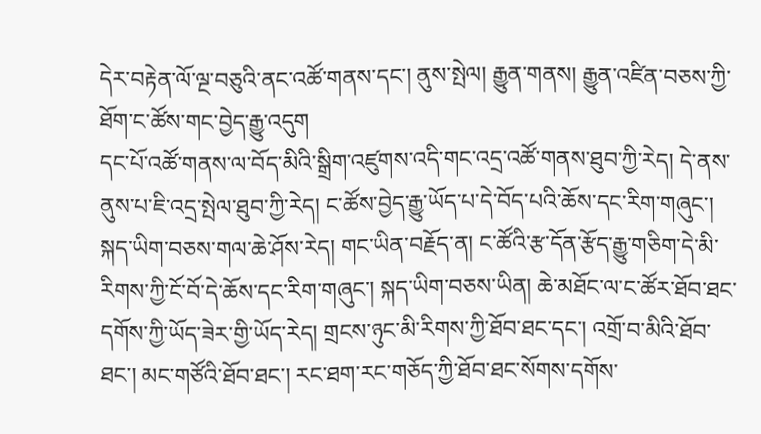དེར་བརྟེན་ལོ་ལྔ་བཅུའི་ནང་འཚོ་གནས་དང་། ནུས་སྤེལ། རྒྱུན་གནས། རྒྱུན་འཛིན་བཅས་ཀྱི་ཐོག་ང་ཚོས་གང་བྱེད་རྒྱུ་འདུག
དང་པོ་འཚོ་གནས་ལ་བོད་མིའི་སྒྲིག་འཛུགས་འདི་གང་འདྲ་འཚོ་གནས་ཐུབ་ཀྱི་རེད། དེ་ནས་ནུས་པ་ཇི་འདྲ་སྤེལ་ཐུབ་ཀྱི་རེད། ང་ཚོས་བྱེད་རྒྱུ་ཡོད་པ་དེ་བོད་པའི་ཆོས་དང་རིག་གཞུང་། སྐད་ཡིག་བཅས་གལ་ཆེ་ཤོས་རེད། གང་ཡིན་བརྗོད་ན། ང་ཚོའི་རྩ་དོན་རྩོད་རྒྱུ་གཅིག་དེ་མི་རིགས་ཀྱི་ངོ་བོ་དེ་ཆོས་དང་རིག་གཞུང་། སྐད་ཡིག་བཅས་ཡིན། ཆེ་མཐོང་ལ་ང་ཚོར་ཐོབ་ཐང་དགོས་ཀྱི་ཡོད་ཟེར་གྱི་ཡོད་རེད། གྲངས་ཉུང་མི་རིགས་ཀྱི་ཐོབ་ཐང་དང་། འགྲོ་བ་མིའི་ཐོབ་ཐང་། མང་གཙོའི་ཐོབ་ཐང་། རང་ཐག་རང་གཅོད་ཀྱི་ཐོབ་ཐང་སོགས་དགོས་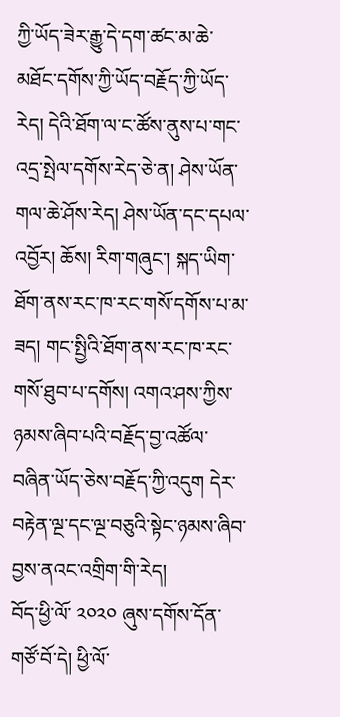ཀྱི་ཡོད་ཟེར་རྒྱུ་དེ་དག་ཚང་མ་ཆེ་མཐོང་དགོས་ཀྱི་ཡོད་བརྗོད་ཀྱི་ཡོད་རེད། དེའི་ཐོག་ལ་ང་ཚོས་ནུས་པ་གང་འདྲ་སྤེལ་དགོས་རེད་ཅེ་ན། ཤེས་ཡོན་གལ་ཆེ་ཤོས་རེད། ཤེས་ཡོན་དང་དཔལ་འབྱོར། ཆོས། རིག་གཞུང་། སྐད་ཡིག་ཐོག་ནས་རང་ཁ་རང་གསོ་དགོས་པ་མ་ཟད། གང་སྤྱིའི་ཐོག་ནས་རང་ཁ་རང་གསོ་ཐུབ་པ་དགོས། འགའ་ཤས་ཀྱིས་ཉམས་ཞིབ་པའི་བརྗོད་བྱ་འཚོལ་བཞིན་ཡོད་ཅེས་བརྗོད་ཀྱི་འདུག དེར་བརྟེན་ལྔ་དང་ལྔ་བཅུའི་སྟེང་ཉམས་ཞིབ་བྱས་ནའང་འགྲིག་གི་རེད།
བོད་ཕྱི་ལོ་ ༢༠༢༠ ཞུས་དགོས་དོན་གཙོ་བོ་དེ། ཕྱི་ལོ་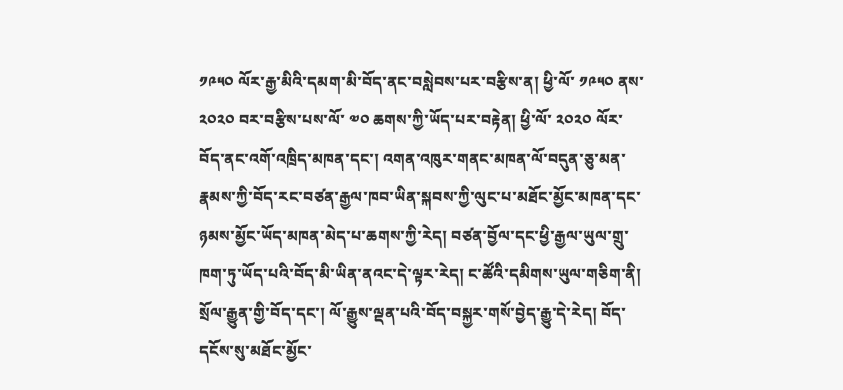༡༩༥༠ ལོར་རྒྱ་མིའི་དམག་མི་བོད་ནང་བསླེབས་པར་བརྩིས་ན། ཕྱི་ལོ་ ༡༩༥༠ ནས་ ༢༠༢༠ བར་བརྩིས་པས་ལོ་ ༧༠ ཆགས་ཀྱི་ཡོད་པར་བརྟེན། ཕྱི་ལོ་ ༢༠༢༠ ལོར་བོད་ནང་འགོ་འཁྲིད་མཁན་དང་། འགན་འཁུར་གནང་མཁན་ལོ་བདུན་ཅུ་མན་རྣམས་ཀྱི་བོད་རང་བཙན་རྒྱལ་ཁབ་ཡིན་སྐབས་ཀྱི་ལུང་པ་མཐོང་མྱོང་མཁན་དང་ཉམས་མྱོང་ཡོད་མཁན་མེད་པ་ཆགས་ཀྱི་རེད། བཙན་བྱོལ་དང་ཕྱི་རྒྱལ་ཡུལ་གྲུ་ཁག་ཏུ་ཡོད་པའི་བོད་མི་ཡིན་ནའང་དེ་ལྟར་རེད། ང་ཚོའི་དམིགས་ཡུལ་གཅིག་ནི། སྲོལ་རྒྱུན་གྱི་བོད་དང་། ལོ་རྒྱུས་ལྡན་པའི་བོད་བསྐྱར་གསོ་བྱེད་རྒྱུ་དེ་རེད། བོད་དངོས་སུ་མཐོང་མྱོང་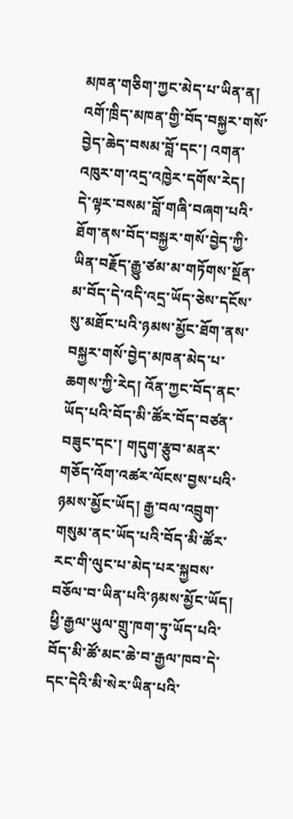མཁན་གཅིག་ཀྱང་མེད་པ་ཡིན་ན། འགོ་ཁྲིད་མཁན་གྱི་བོད་བསྐྱར་གསོ་བྱེད་ཆེད་བསམ་བློ་དང་། འགན་འཁུར་ག་འདྲ་འཁྱེར་དགོས་རེད།
དེ་ལྟར་བསམ་བློ་གཞི་བཞག་པའི་ཐོག་ནས་བོད་བསྐྱར་གསོ་བྱེད་ཀྱི་ཡིན་བརྗོད་རྒྱུ་ཙམ་མ་གཏོགས་སྔོན་མ་བོད་དེ་འདི་འདྲ་ཡོད་ཅེས་དངོས་སུ་མཐོང་པའི་ཉམས་མྱོང་ཐོག་ནས་བསྐྱར་གསོ་བྱེད་མཁན་མེད་པ་ཆགས་ཀྱི་རེད། འོན་ཀྱང་བོད་ནང་ཡོད་པའི་བོད་མི་ཚོར་བོད་བཙན་བཟུང་དང་། གདུག་རྩུབ་མནར་གཅོད་འོག་འཚར་ལོངས་བྱས་པའི་ཉམས་མྱོང་ཡོད། རྒྱ་བལ་འབྲུག་གསུམ་ནང་ཡོད་པའི་བོད་མི་ཚོར་རང་གི་ལུང་པ་མེད་པར་སྐྱབས་བཅོལ་བ་ཡིན་པའི་ཉམས་མྱོང་ཡོད། ཕྱི་རྒྱལ་ཡུལ་གྲུ་ཁག་ཏུ་ཡོད་པའི་བོད་མི་ཚོ་མང་ཆེ་བ་རྒྱལ་ཁབ་དེ་དང་དེའི་མི་སེར་ཡིན་པའི་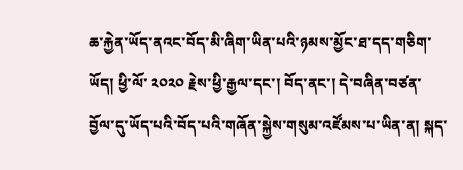ཆ་རྐྱེན་ཡོད་ནའང་བོད་མི་ཞིག་ཡིན་པའི་ཉམས་མྱོང་ཐ་དད་གཅིག་ཡོད། ཕྱི་ལོ་ ༢༠༢༠ རྗེས་ཕྱི་རྒྱལ་དང་། བོད་ནང་། དེ་བཞིན་བཙན་བྱོལ་དུ་ཡོད་པའི་བོད་པའི་གཞོན་སྐྱེས་གསུམ་འཛོམས་པ་ཡིན་ན། སྐད་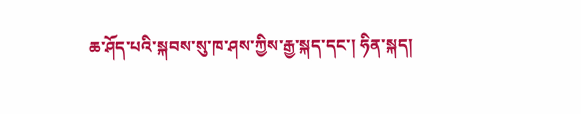ཆ་ཤོད་པའི་སྐབས་སུ་ཁ་ཤས་ཀྱིས་རྒྱ་སྐད་དང་། ཧིན་སྐད།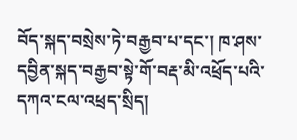བོད་སྐད་བསྲེས་ཏེ་བརྒྱབ་པ་དང་། ཁ་ཤས་དབྱིན་སྐད་བརྒྱབ་སྟེ་གོ་བརྡ་མི་འཕྲོད་པའི་དཀའ་ངལ་འཕྲད་སྲིད།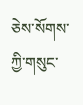ཅེས་སོགས་ཀྱི་གསུང་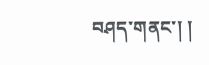བཤད་གནང་། །